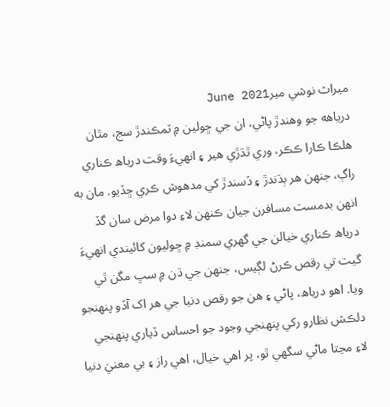ميراث نوشي ميرJune 2021
درياهه جو وھندڙ پاڻي، ان جي ڇولين ۾ ٽمڪندڙ سج، مٿان ھلڪا ڪارا ڪڪر، وري ٿڌڙي ھير ۽ انھيءَ وقت درياھ ڪناري راڳ، جنھن ھر ٻڌندڙ ۽ ڏسندڙ کي مدھوش ڪري ڇڏيو. مان به انهن بدمست مسافرن جيان ڪنھن لاءِ دوا مرض سان گڏ درياھ ڪناري خيالن جي گھري سمنڊ ۾ ڇوليون کائيندي انھيءَ گيت تي رقص ڪرڻ لڳيس، جنھن جي ڌن ۾ سڀ مگن ٿي ويا. اھو درياھ، پاڻي ۽ ھن جو رقص دنيا جي ھر اک آڏو پنھنجو دلڪش نظارو رکي پنھنجي وجود جو احساس ڏياري پنھنجي لاءِ مڃتا ماڻي سگھي ٿو، پر اھي خيال، اھي راز ۽ بي معنيٰ دنيا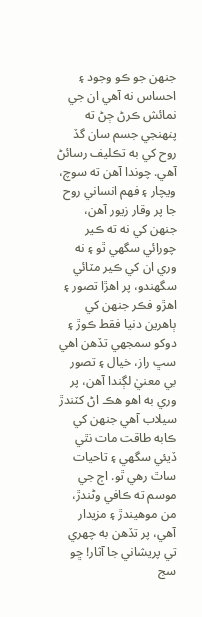جنھن جو ڪو وجود ۽ احساس نه آھي ان جي نمائش ڪرڻ ڄڻ ته پنھنجي جسم سان گڏ روح کي به تڪليف رسائڻ آھي. چوندا آھن ته سوچ، ويچار ۽ فھم انساني روح جا پر وقار زيور آھن، جنھن کي نه ته ڪير چورائي سگھي ٿو ۽ نه وري ان کي ڪير مٽائي سگھندو، پر اھڙا تصور ۽ اھڙو فڪر جنھن کي ٻاھرين دنيا فقط ڪوڙ ۽ دوکو سمجھي تڏھن اھي سڀ راز، خيال ۽ تصور بي معنيٰ لڳندا آھن، پر وري به اھو ھڪ اڻ کٽندڙ سيلاب آھي جنھن کي ڪابه طاقت مات نٿي ڏيئي سگھي ۽ تاحيات ساٿ رھي ٿو. اڄ جي موسم ته ڪافي وڻندڙ، من موھيندڙ ۽ مزيدار آھي، پر تڏھن به چھري تي پريشاني جا آثار! ڇو سج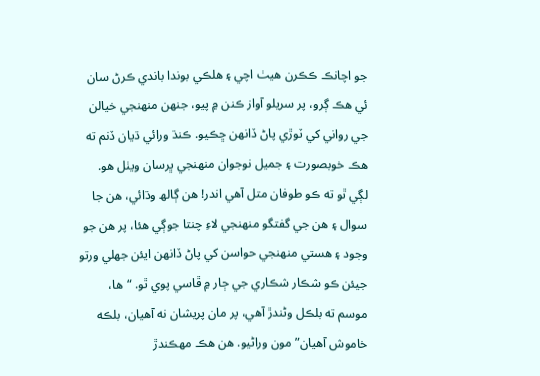جو اچانڪ ڪڪرن ھيٺ اچي ۽ ھلڪي بوندا باندي ڪرڻ سان ئي ھڪ ڳرو، پر سريلو آواز ڪنن ۾ پيو، جنھن منھنجي خيالن جي رواني کي ٽوڙي پاڻ ڏانھن ڇڪيو. ڪنڌ ورائي ڌيان ڏنم ته ھڪ خوبصورت ۽ جميل نوجوان منھنجي ڀرسان ويٺل ھو. لڳي ٿو ته ڪو طوفان متل آھي اندر! ھن ڳالھ وڌائي، هن جا سوال ۽ ھن جي گفتگو منھنجي لاءِ چنتا جوڳي ھئا، پر ھن جو وجود ۽ ھستي منھنجي حواسن کي پاڻ ڏانھن ايئن جھلي ورتو جيئن ڪو شڪار شڪاري جي ڄار ۾ ڦاسي پوي ٿو. “ھا، موسم ته بلڪل وڻندڙ آھي، پر مان پريشان نه آهيان، بلڪه خاموش آھيان” مون وراڻيو. هن ھڪ مھڪندڙ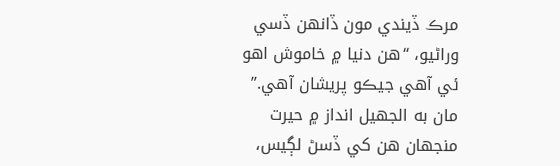مرڪ ڏيندي مون ڏانھن ڏسي وراڻيو، “ھن دنيا ۾ خاموش اھو ئي آھي جيڪو پريشان آھي.” مان به الجھيل انداز ۾ حيرت منجھان ھن کي ڏسڻ لڳيس،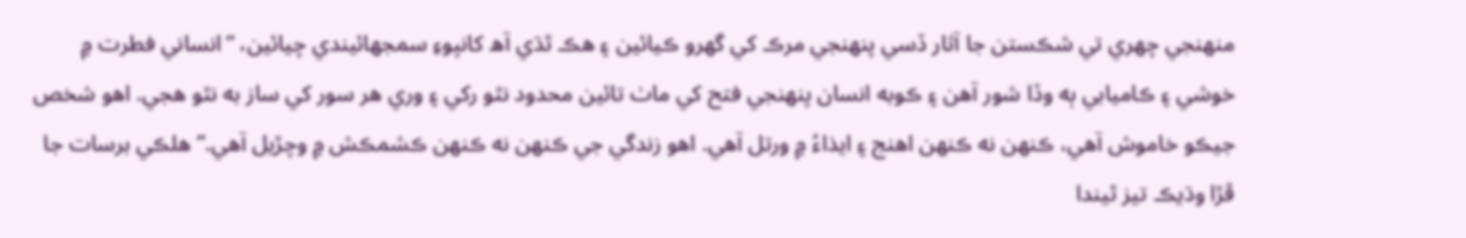منھنجي چھري تي شڪستن جا آثار ڏسي پنھنجي مرڪ کي گهرو ڪيائين ۽ ھڪ ٿڌي آھ کانپوءِ سمجھائيندي چيائين، “انساني فطرت ۾ خوشي ۽ ڪاميابي ٻه وڏا شور آھن ۽ ڪوبه انسان پنھنجي فتح کي ماٺ تائين محدود نٿو رکي ۽ وري ھر سور کي ساز به نٿو ھجي. اھو شخص جيڪو خاموش آھي، ڪنھن نه ڪنھن اھنج ۽ ايذاءُ ۾ ورتل آھي. اھو زندگي جي ڪنھن نه ڪنھن ڪشمڪش ۾ وچڙيل آھي.” هلڪي برسات جا ڦڙا وڌيڪ تيز ٿيندا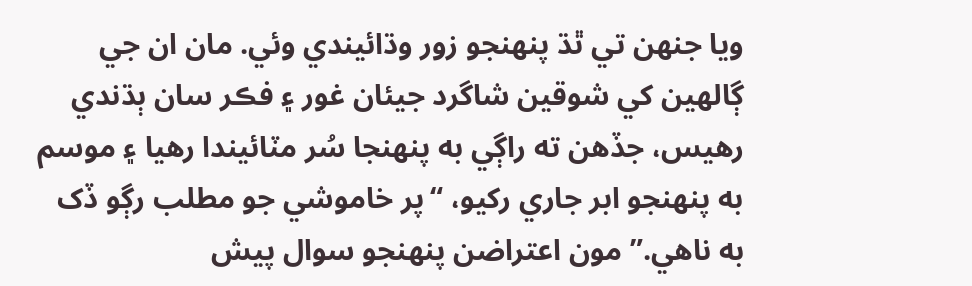ويا جنھن تي ٿڌ پنھنجو زور وڌائيندي وئي. مان ان جي ڳالھين کي شوقين شاگرد جيئان غور ۽ فڪر سان ٻڌندي رھيس، جڏھن ته راڳي به پنھنجا سُر مٽائيندا رھيا ۽ موسم به پنھنجو ابر جاري رکيو، “پر خاموشي جو مطلب رڳو ڏک به ناھي.” مون اعتراضن پنھنجو سوال پيش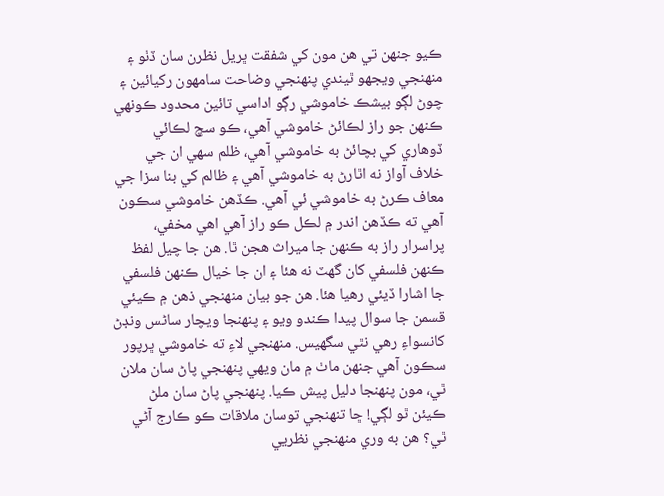ڪيو جنھن تي ھن مون کي شفقت ڀريل نظرن سان ڏٺو ۽ منھنجي ويجھو ٿيندي پنھنجي وضاحت سامھون رکيائين ۽ چوڻ لڳو بيشڪ خاموشي رڳو اداسي تائين محدود ڪونھي ڪنھن جو راز لڪائڻ خاموشي آھي، ڪو سچ لڪائي ڏوھاري کي بچائڻ به خاموشي آھي، ظلم سھي ان جي خلاف آواز نه اٿارڻ به خاموشي آھي ۽ ظالم کي بنا سزا جي معاف ڪرڻ به خاموشي ئي آھي. ڪڏھن خاموشي سڪون آھي ته ڪڏھن اندر ۾ لڪل ڪو راز آھي اھي مخفي، پراسرار راز به ڪنھن جا ميراث ھجن ٿا. هن جا چيل لفظ ڪنھن فلسفي کان گھٽ نه ھئا ۽ ان جا خيال ڪنھن فلسفي جا اشارا ڏيئي رھيا ھئا. هن جو بيان منھنجي ذھن ۾ ڪيئي قسمن جا سوال پيدا ڪندو ويو ۽ پنھنجا ويچار ساڻس ونڊڻ کانسواءِ رھي نٿي سگھيس. منھنجي لاءِ ته خاموشي ڀرپور سڪون آھي جنھن ماٺ ۾ مان ويھي پنھنجي پاڻ سان ملان ٿي، مون پنھنجا دليل پيش ڪيا. پنھنجي پاڻ سان ملڻ ڪيئن ٿو لڳي! ڇا تنھنجي توسان ملاقات ڪو ڪارج آڻي ٿي؟ هن به وري منھنجي نظريي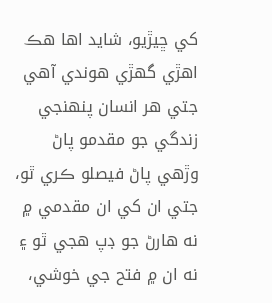کي ڇيڙيو، شايد اھا ھڪ اھڙي گھڙي ھوندي آھي جتي ھر انسان پنھنجي زندگي جو مقدمو پاڻ وڙھي پاڻ فيصلو ڪري ٿو، جتي ان کي ان مقدمي ۾ نه ھارڻ جو ڊپ ھجي ٿو ۽ نه ان ۾ فتح جي خوشي،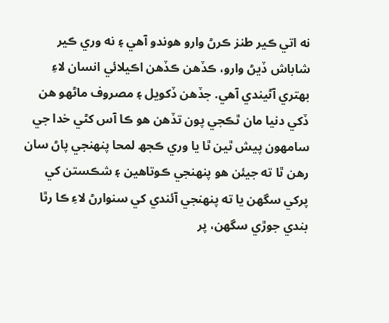نه اتي ڪير طنز ڪرڻ وارو ھوندو آھي ۽ نه وري ڪير شاباش ڏيڻ وارو، ڪڏھن ڪڏھن اڪيلائي انسان لاءِ بھتري آڻيندي آھي. جڏھن ڏکويل ۽ مصروف ماڻھو ھن ڏکي دنيا مان ٿڪجي پون تڏھن ھو ڪا آس کڻي خدا جي سامھون پيش ٿين ٿا يا وري ڪجھ لمحا پنھنجي پاڻ سان رھن ٿا ته جيئن ھو پنھنجي ڪوتاهين ۽ شڪستن کي پرکي سگھن يا ته پنھنجي آئندي کي سنوارڻ لاءِ ڪا رٿا بندي جوڙي سگھن، پر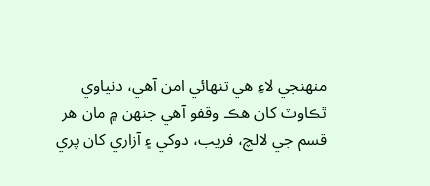منھنجي لاءِ ھي تنھائي امن آھي، دنياوي ٿڪاوٽ کان ھڪ وقفو آھي جنھن ۾ مان ھر قسم جي لالچ، فريب، دوکي ۽ آزاري کان پري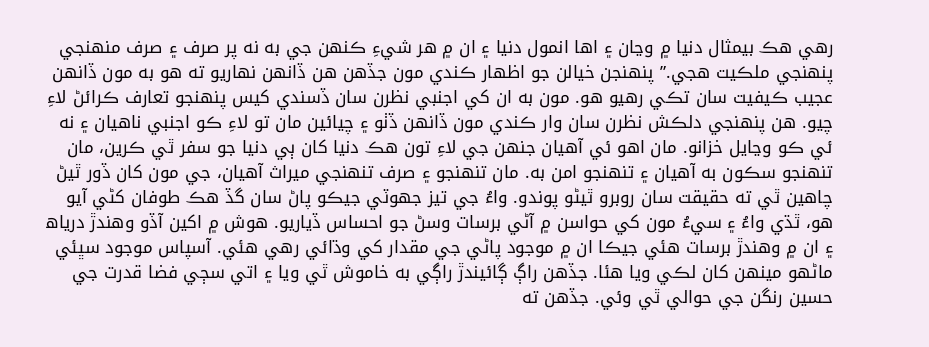رھي ھڪ بيمثال دنيا ۾ وڃان ۽ اھا انمول دنيا ۽ ان ۾ ھر شيءِ ڪنھن جي به نه پر صرف ۽ صرف منھنجي پنھنجي ملڪيت ھجي.” پنھنجن خيالن جو اظھار ڪندي مون جڏھن ھن ڏانھن نھاريو ته ھو به مون ڏانھن عجيب ڪيفيت سان تڪي رھيو ھو. مون به ان کي اجنبي نظرن سان ڏسندي کيس پنھنجو تعارف ڪرائڻ لاءِ چيو. هن پنھنجي دلڪش نظرن سان وار ڪندي مون ڏانھن ڏٺو ۽ چيائين مان تو لاءِ ڪو اجنبي ناھيان ۽ نه ئي ڪو وڃايل خزانو. مان اھو ئي آھيان جنھن جي لاءِ تون ھڪ دنيا کان ٻي دنيا جو سفر ٿي ڪرين، مان تنھنجو سڪون به آھيان ۽ تنھنجو امن به. مان تنھنجو ۽ صرف تنھنجي ميراث آھيان، جي مون کان ڏور ٿيڻ چاھين ٿي ته حقيقت سان روبرو ٿيڻو پوندو. واءُ جي تيز جھوٽي جيڪو پاڻ سان گڏ ھڪ طوفان کڻي آيو هو، ٿڌي واءُ ۽ سيءُ مون کي حواسن ۾ آڻي برسات وسڻ جو احساس ڏياريو. ھوش ۾ اکين آڏو وھندڙ درياھ ۽ ان ۾ وھندڙ برسات ھئي جيڪا ان ۾ موجود پاڻي جي مقدار کي وڌائي رھي ھئي. آسپاس موجود سڀئي ماڻھو مينھن کان لڪي ويا ھئا. جڏھن راڳ ڳائيندڙ راڳي به خاموش ٿي ويا ۽ اتي سڄي فضا قدرت جي حسين رنگن جي حوالي ٿي وئي. جڏھن ته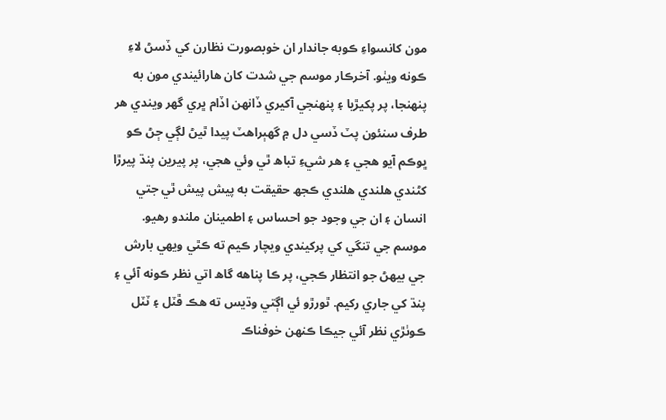مون کانسواءِ ڪوبه جاندار ان خوبصورت نظارن کي ڏسڻ لاءِ ڪونه ويٺو. آخرڪار موسم جي شدت کان ھارائيندي مون به پنھنجا، پر پکيڙيا ۽ پنھنجي آکيري ڏانھن اڏام ڀري گھر ويندي هر طرف سنئون پٽ ڏسي دل ۾ گهٻراهٽ پيدا ٿيڻ لڳي ڄڻ ڪو ڀوڪم آيو ھجي ۽ ھر شيءِ تباھ ٿي وئي ھجي، پر پيرين پنڌ پيرڙا کڻندي ھلندي ھلندي ڪجھ حقيقت به پيش پيش ٿي جتي انسان ۽ ان جي وجود جو احساس ۽ اطمينان ملندو رھيو. موسم جي تنگي کي پرکيندي ويچار ڪيم ته ڪٿي ويھي بارش جي بيھڻ جو انتظار ڪجي، پر ڪا پناهه گاھ اتي نظر ڪونه آئي ۽ پنڌ کي جاري رکيم. ٿورڙو ئي اڳتي وڌيس ته ھڪ ڦٽل ۽ ٽٽل ڪوٺڙي نظر آئي جيڪا ڪنھن خوفناڪ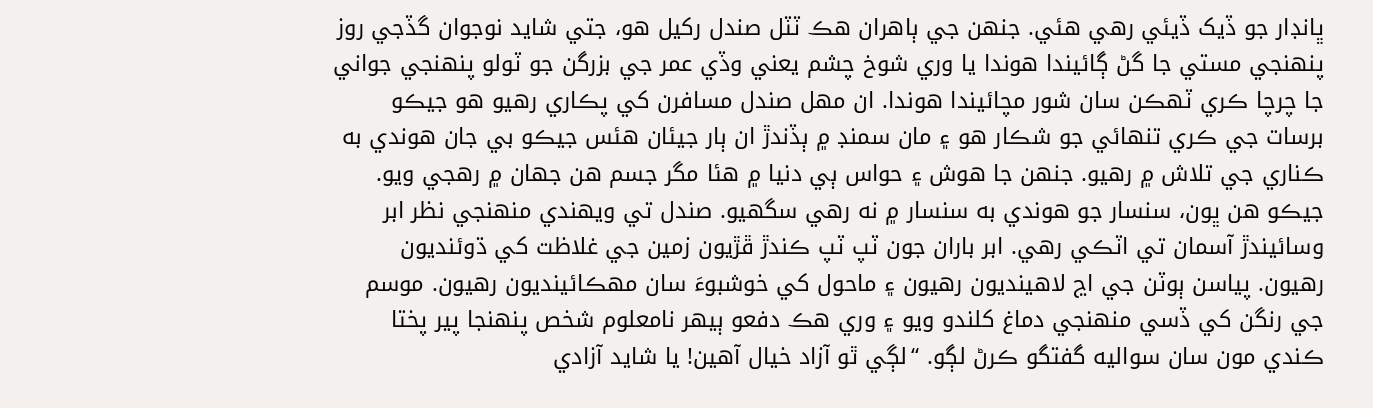ڀانڊار جو ڏيک ڏيئي رھي ھئي. جنھن جي ٻاهران ھڪ ٽٽل صندل رکيل ھو، جتي شايد نوجوان گڏجي روز پنھنجي مستي جا گڻ ڳائيندا ھوندا يا وري شوخ چشم يعني وڏي عمر جي بزرگن جو ٽولو پنھنجي جواني جا چرچا ڪري ٽھڪن سان شور مچائيندا ھوندا. ان مھل صندل مسافرن کي پڪاري رھيو هو جيڪو برسات جي ڪري تنھائي جو شڪار ھو ۽ مان سمنڊ ۾ ٻڏندڙ ان ٻار جيئان ھئس جيڪو بي جان هوندي به ڪناري جي تلاش ۾ رھيو. جنھن جا ھوش ۽ حواس ٻي دنيا ۾ ھئا مگر جسم ھن جھان ۾ رھجي ويو. جيڪو ھن ڀون، سنسار جو ھوندي به سنسار ۾ نه رهي سگھيو. صندل تي ويھندي منھنجي نظر ابر وسائيندڙ آسمان تي اٽڪي رھي. ابر باران جون ٽپ ٽپ ڪندڙ ڦڙيون زمين جي غلاظت کي ڌوئنديون رهيون. پياسن ٻوٽن جي اڃ لاهينديون رھيون ۽ ماحول کي خوشبوءَ سان مهڪائينديون رھيون. موسم جي رنگن کي ڏسي منهنجي دماغ کلندو ويو ۽ وري ھڪ دفعو ٻيھر نامعلوم شخص پنھنجا پير پختا ڪندي مون سان سواليه گفتگو ڪرڻ لڳو. “لڳي ٿو آزاد خيال آهين! يا شايد آزادي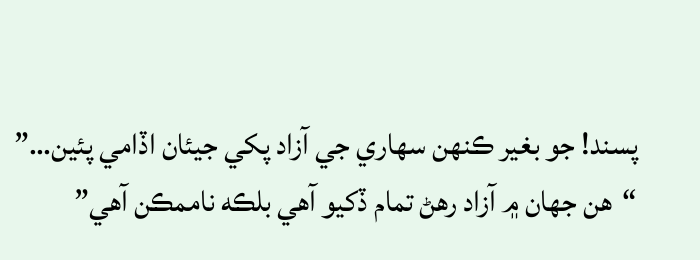پسند! جو بغير ڪنھن سھاري جي آزاد پکي جيئان اڏامي پئين…” “ھن جھان ۾ آزاد رھڻ تمام ڏکيو آھي بلڪه ناممڪن آھي”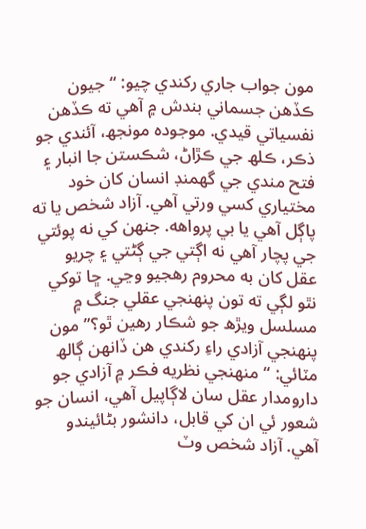مون جواب جاري رکندي چيو: “جيون ڪڏھن جسماني بندش ۾ آهي ته ڪڏهن نفسياتي قيدي. موجوده مونجھ، آئندي جو ذڪر، ڪلھ جي ڪڙاڻ، شڪستن جا انبار ۽ فتح مندي جي گھمنڊ انسان کان خود مختياري کسي ورتي آھي. آزاد شخص يا ته پاڳل آهي يا بي پرواهه. جنھن کي نه پوئتي جي پچار آهي نه اڳتي جي ڳڻتي ۽ چريو عقل کان به محروم رھجيو وڃي. ڇا توکي نٿو لڳي ته تون پنهنجي عقلي جنگ ۾ مسلسل ويڙھ جو شڪار رهين ٿو؟” مون پنهنجي آزادي راءِ رکندي ھن ڏانهن ڳالھ مٽائي: “منھنجي نظريه فڪر ۾ آزادي جو دارومدار عقل سان لاڳاپيل آھي، انسان جو شعور ئي ان کي قابل، دانشور بڻائيندو آھي. آزاد شخص وٽ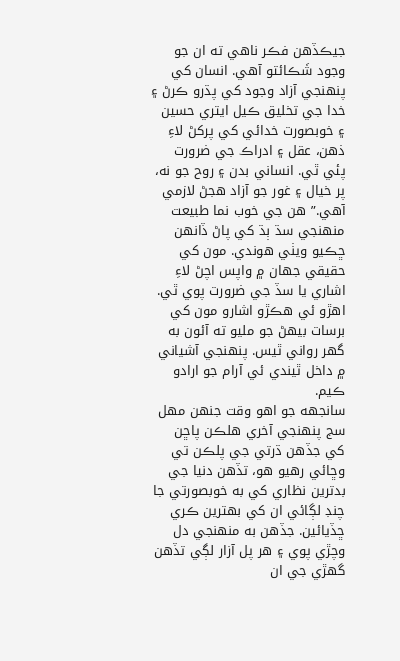جيڪڏھن فڪر ناھي ته ان جو وجود شَڪائتو آھي. انسان کي پنھنجي آزاد وجود کي پڌرو ڪرڻ ۽ خدا جي تخليق ڪيل ايتري حسين ۽ خوبصورت خدائي کي پرکڻ لاءِ ذهن، عقل ۽ ادراڪ جي ضرورت پئي ٿي. انساني بدن ۽ روح جو نه، پر خيال ۽ غور جو آزاد ھجڻ لازمي آھي.” هن جي خوب نما طبيعت منهنجي سڌ ٻڌ کي پاڻ ڏانھن ڇڪيو ويٺي هوندي. مون کي حقيقي جھان ۾ واپس اچڻ لاءِ اشاري يا سڏ جي ضرورت پوي ٿي. اهڙو ئي هڪڙو اشارو مون کي برسات بيهڻ جو مليو ته آئون به گهر رواني ٿيس. پنهنجي آشياني ۾ داخل ٿيندي ئي آرام جو ارادو ڪيم.
سانجهه جو اھو وقت جنھن مھل سج پنھنجي آخري ھلڪن پاڇن کي جڏھن ڌرتي جي پلڪن تي وڇائي رھيو ھو، تڏھن دنيا جي بدترين نظاري کي به خوبصورتي جا چنڊ لڳائي ان کي بھترين ڪري ڇڏيائين. جڏھن به منھنجي دل وچڙي پوي ۽ ھر پل آزار لڳي تڏھن گھڙي جي ان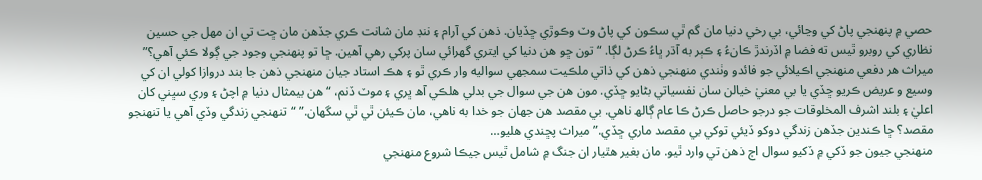حصي ۾ پنھنجي پاڻ کي وڃائي، بي رخي دنيا مان گم ٿي سڪون کي پاڻ وٽ وڪوڙي ڇڏيان. ذھن کي آرام ۽ ننڊ مان شانت ڪري جڏھن مان ڇت تي ان مھل جي حسين نظاري کي روبرو ٿيس ته فضا ۾ اڏرندڙ ڪانءُ ۽ ڪٻر به آڌر ڀاءُ ڪرڻ لڳا. “تون ڇو ھن دنيا کي ايتري گھرائي سان پرکي رھي آھين. ڇا تو پنھنجي وجود جي ڳولا ڪئي آھي؟” ميراث ھر دفعي منھنجي اڪيلائي جو فائدو وٺندي منھنجي ذھن کي ذاتي ملڪيت سمجھي سواليه وار ڪري ٿو ۽ ھڪ استاد جيان منھنجي ذھن جا بند دروازا کولي ان کي وسيع و عريض ڪريو ڇڏي يا بي معنيٰ خيالن سان نفسياتي بڻايو ڇڏي. مون ھن جي سوال جي بدلي ھلڪي آھ ڀري ۽ موٽ ڏنم، “ھن بيمثال دنيا ۾ اچڻ ۽ وري سڀني کان اعليٰ ۽ بلند اشرف المخلوقات جو درجو حاصل ڪرڻ ڪا عام ڳالھ ناھي. بي مقصد ھن جھان جو خدا به ناھي، مان ڪيئن ٿي ٿي سگھان.” “تنھنجي زندگي وڏي آھي يا تنھنجو مقصد؟ ڇا ڪندين جڏھن زندگي دوکو ڏيئي توکي بي مقصد ماري ڇڏي.” ميراث پڇندي ھليو…
منھنجي جيون جو ڏکي ۾ ڏکيو سوال اڄ ذھن تي وارد ٿيو. مان بغير ھٿيار ان جنگ ۾ شامل ٿيس جيڪا شروع منھنجي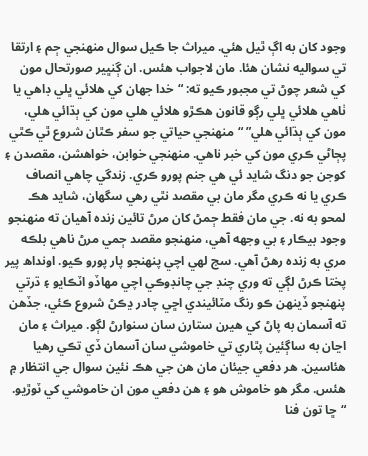وجود کان به اڳ ٿيل ھئي. ميراث جا ڪيل سوال منھنجي ڄم ۽ ارتقا تي سواليه نشان ھئا. مان لاجواب ھئس. ان ڳنڀير صورتحال مون کي شعر چوڻ تي مجبور ڪيو ته: “خدا جھان کي ھلائي ڀلي ڊاھي يا ٺاھي ھلائي ڀلي رڳو قانون ھڪڙو ھلائي ھلي مون کي ٻڌائي ھلي، مون کي ٻڌائي ھلي” “منھنجي حياتي جو سفر ڪٿان شروع ٿي ڪٿي پڄاڻي ڪري مون کي خبر ناھي. منھنجي خوابن، خواھشن، مقصدن ۽ کوجن جو دنگ شايد ئي ھي جنم پورو ڪري. زندگي چاھي انصاف ڪري يا نه ڪري مگر مان بي مقصد نٿي رھي سگھان، شايد ھڪ لمحو به نه. جي مان فقط ڄمڻ کان مرڻ تائين زنده آھيان ته منھنجو وجود بيڪار ۽ بي وجهه آھي، منھنجو مقصد ڄمي مرڻ ناھي بلڪه مري به زنده رھڻ آھي. سج لھي اچي پنھنجو پار پورو ڪيو. اونداھ پير پختا ڪرڻ لڳي ته وري چنڊ جي چانڊوڪي اچي مھاڏو اٽڪايو ۽ ڌرتي پنھنجو ڏينھن ڪو رنگ مٽائيندي اڇي چادر ڍڪڻ شروع ڪئي، جڏھن ته آسمان به پاڻ کي ھيرن ستارن سان سنوارڻ لڳو. ميراث ۽ مان اڃان به ساڳئين پٿاري تي خاموشي سان آسمان ڏي تڪي رھيا ھئاسين. ھر دفعي جيئان مان ھن جي ھڪ نئين سوال جي انتظار ۾ ھئس. مگر ھو خاموش ھو ۽ ھن دفعي مون ان خاموشي کي ٽوڙيو. “ڇا تون فنا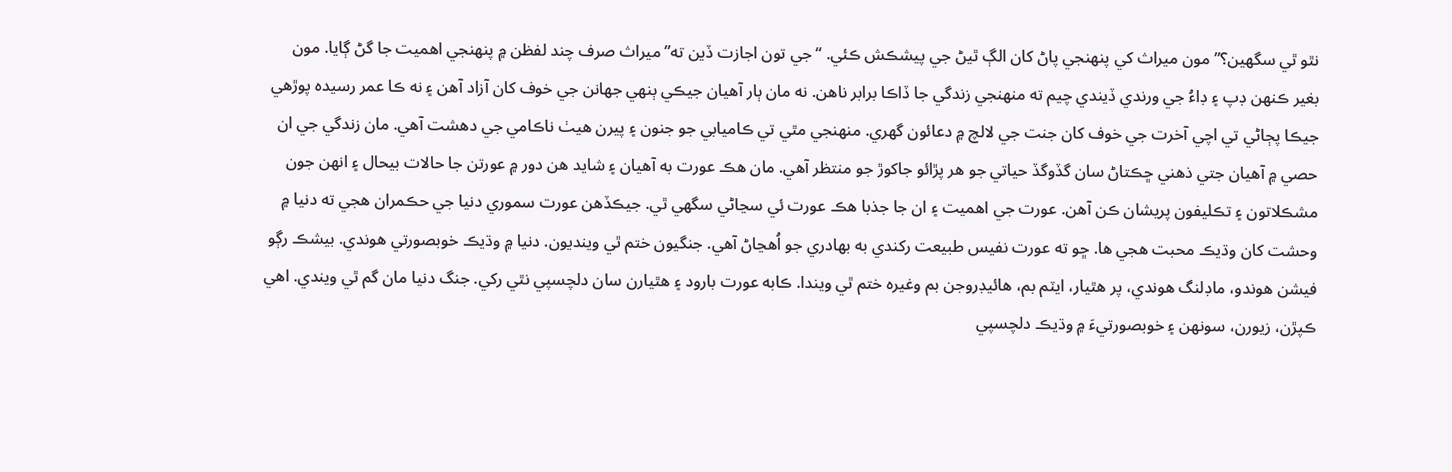نٿو ٿي سگھين؟” مون ميراث کي پنھنجي پاڻ کان الڳ ٿيڻ جي پيشڪش ڪئي. “جي تون اجازت ڏين ته” ميراث صرف چند لفظن ۾ پنھنجي اھميت جا گڻ ڳايا. مون بغير ڪنھن ڊپ ۽ ڊاءُ جي ورندي ڏيندي چيم ته منھنجي زندگي جا ڏاڪا برابر ناھن. نه مان ٻار آھيان جيڪي ٻنھي جھانن جي خوف کان آزاد آھن ۽ نه ڪا عمر رسيده پوڙھي جيڪا پڄاڻي تي اچي آخرت جي خوف کان جنت جي لالچ ۾ دعائون گھري. منھنجي مٿي تي ڪاميابي جو جنون ۽ پيرن ھيٺ ناڪامي جي دھشت آھي. مان زندگي جي ان حصي ۾ آھيان جتي ذھني ڇڪتاڻ سان گڏوگڏ حياتي جو ھر پڙائو جاکوڙ جو منتظر آھي. مان ھڪ عورت به آھيان ۽ شايد ھن دور ۾ عورتن جا حالات بيحال ۽ انھن جون مشڪلاتون ۽ تڪليفون پريشان ڪن آھن. عورت جي اھميت ۽ ان جا جذبا ھڪ عورت ئي سڃاڻي سگھي ٿي. جيڪڏهن عورت سموري دنيا جي حڪمران هجي ته دنيا ۾ وحشت کان وڌيڪ محبت ھجي ها. ڇو ته عورت نفيس طبيعت رکندي به بهادري جو اُھڃاڻ آھي. جنگيون ختم ٿي وينديون. دنيا ۾ وڌيڪ خوبصورتي ھوندي. بيشڪ رڳو فيشن هوندو، ماڊلنگ هوندي، پر هٿيار، ايٽم بم، هائيڊروجن بم وغيره ختم ٿي ويندا. ڪابه عورت بارود ۽ هٿيارن سان دلچسپي نٿي رکي. جنگ دنيا مان گم ٿي ويندي. اهي ڪپڙن، زيورن، سونھن ۽ خوبصورتيءَ ۾ وڌيڪ دلچسپي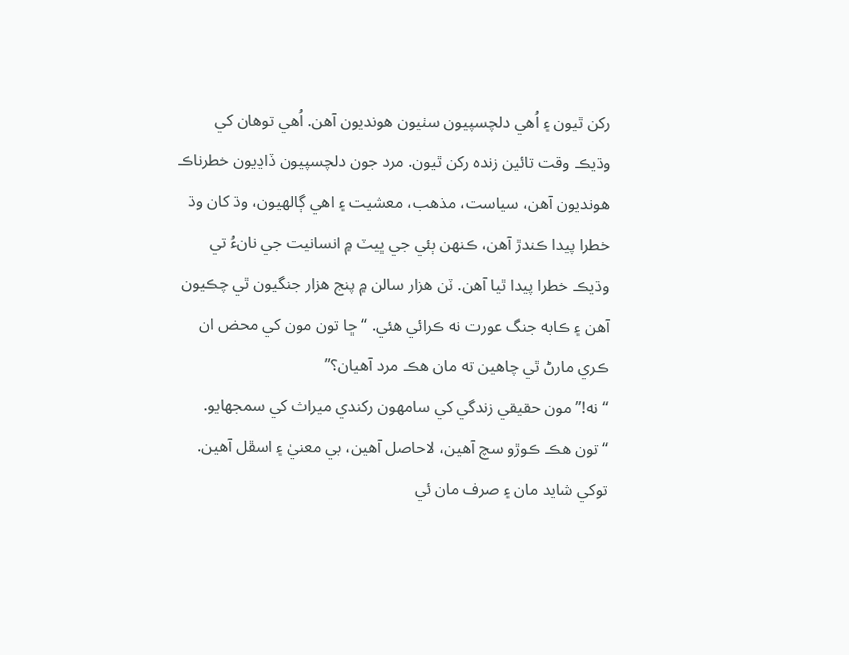رکن ٿيون ۽ اُهي دلچسپيون سٺيون هونديون آهن. اُهي توهان کي وڌيڪ وقت تائين زنده رکن ٿيون. مرد جون دلچسپيون ڏاڍيون خطرناڪ هونديون آهن، سياست، مذهب، معشيت ۽ اهي ڳالهيون، وڌ کان وڌ خطرا پيدا ڪندڙ آهن، ڪنهن ٻئي جي ڀيٽ ۾ انسانيت جي نانءُ تي وڌيڪ خطرا پيدا ٿيا آهن. ٽن هزار سالن ۾ پنج هزار جنگيون ٿي چڪيون آهن ۽ ڪابه جنگ عورت نه ڪرائي ھئي. “ڇا تون مون کي محض ان ڪري مارڻ ٿي چاھين ته مان ھڪ مرد آھيان؟”
“نه!” مون حقيقي زندگي کي سامھون رکندي ميراث کي سمجھايو. “تون ھڪ ڪوڙو سچ آھين، لاحاصل آھين، بي معنيٰ ۽ اسڦل آھين. توکي شايد مان ۽ صرف مان ئي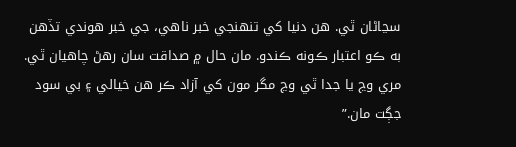سڃاڻان ٿي. ھن دنيا کي تنھنجي خبر ناھي، جي خبر ھوندي تڏھن به ڪو اعتبار ڪونه ڪندو. مان حال ۾ صداقت سان رھڻ چاھيان ٿي. مري وڃ يا جدا ٿي وڃ مگر مون کي آزاد ڪر ھن خيالي ۽ بي سود جڳت مان.”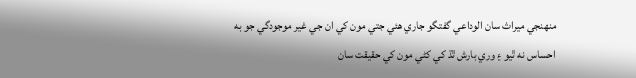منھنجي ميراث سان الوداعي گفتگو جاري ھئي جتي مون کي ان جي غير موجودگي جو به احساس نه ٿيو ۽ وري بارش ٿڌ کي کڻي مون کي حقيقت سان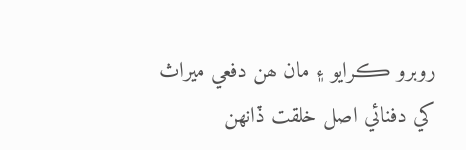روبرو ڪرايو ۽ مان ھن دفعي ميراث کي دفنائي اصل خلقت ڏانھن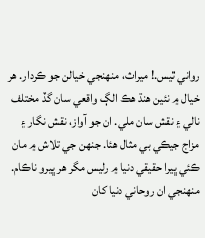رواني ٿيس.! ميراث، منھنجي خيالن جو ڪردار. ھر خيال ۾ نئين ھنڌ ھڪ الڳ واقعي سان گڏ مختلف نالي ۽ نقش سان ملي. ان جو آواز، نقش نگار ۽ مزاج جيڪي بي مثال ھئا. جنھن جي تلاش ۾ مان ڪئي ڀيرا حقيقي دنيا ۾ رليس مگر ھر ڀيرو ناڪام. منھنجي ان روحاني دنيا کان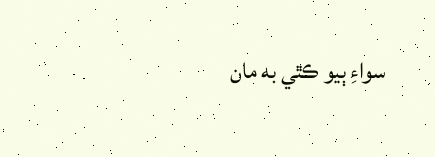سواءِ ٻيو ڪٿي به مان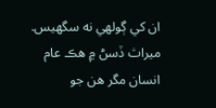ان کي ڳولھي نه سگهيس. ميراث ڏسڻ ۾ ھڪ عام انسان مگر ھن جو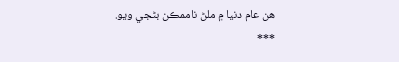ھن عام دنيا ۾ ملڻ ناممڪن بڻجي ويو.
***